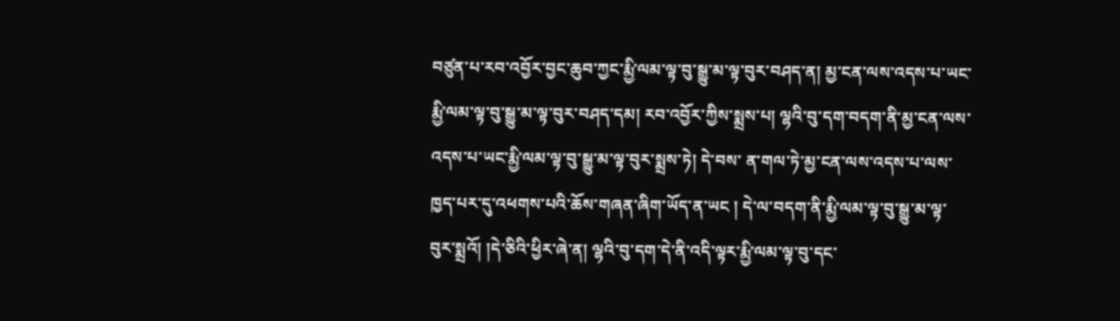བཙུན་པ་རབ་འབྱོར་བྱང་ཆུབ་ཀྱང་རྨྱི་ལམ་ལྟ་བུ་སྒྱུ་མ་ལྟ་བུར་བཤད་ན། མྱ་ངན་ལས་འདས་པ་ཡང་རྨྱི་ལམ་ལྟ་བུ་སྒྱུ་མ་ལྟ་བུར་བཤད་དམ། རབ་འབྱོར་ཀྱིས་སྨྲས་པ། ལྷའི་བུ་དག་བདག་ནི་མྱ་ངན་ལས་འདས་པ་ཡང་རྨྱི་ལམ་ལྟ་བུ་སྒྱུ་མ་ལྟ་བུར་སྨྲས་ཏེ། དེ་བས་ ན་གལ་ཏེ་མྱ་ངན་ལས་འདས་པ་ལས་ཁྱད་པར་དུ་འཕགས་པའི་ཆོས་གཞན་ཞིག་ཡོད་ན་ཡང ། དེ་ལ་བདག་ནི་རྨྱི་ལམ་ལྟ་བུ་སྒྱུ་མ་ལྟ་བུར་སྨྲའོ། །དེ་ཅིའི་ཕྱིར་ཞེ་ན། ལྷའི་བུ་དག་དེ་ནི་འདི་ལྟར་རྨྱི་ལམ་ལྟ་བུ་དང་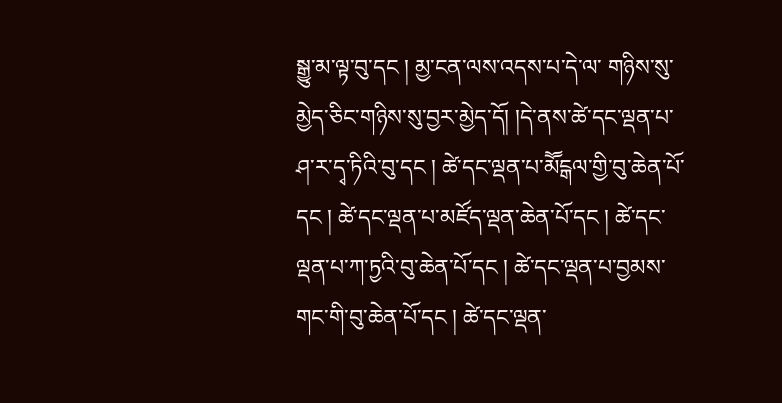སྒྱུ་མ་ལྟ་བུ་དང ། མྱ་ངན་ལས་འདས་པ་དེ་ལ་ གཉིས་སུ་མྱེད་ཅིང་གཉིས་སུ་བྱར་མྱེད་དོ། །དེ་ནས་ཚེ་དང་ལྡན་པ་ཤ་ར་དྭ་ཏིའི་བུ་དང ། ཚེ་དང་ལྡན་པ་མཽངྒལ་གྱི་བུ་ཆེན་པོ་དང ། ཚེ་དང་ལྡན་པ་མཛོད་ལྡན་ཆེན་པོ་དང ། ཚེ་དང་ལྡན་པ་ཀ་ཏྱའི་བུ་ཆེན་པོ་དང ། ཚེ་དང་ལྡན་པ་བྱམས་གང་གི་བུ་ཆེན་པོ་དང ། ཚེ་དང་ལྡན་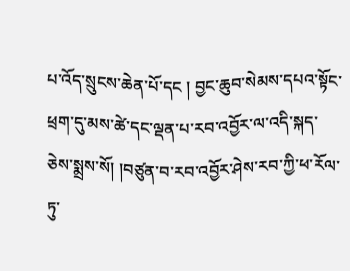པ་འོད་སྲུངས་ཆེན་པོ་དང ། བྱང་ཆུབ་སེམས་དཔའ་སྟོང་ཕྲག་དུ་མས་ཚེ་དང་ལྡན་པ་རབ་འབྱོར་ལ་འདི་སྐད་ཅེས་སྨྲས་སོ། །བཙུན་བ་རབ་འབྱོར་ཤེས་རབ་ཀྱི་ཕ་རོལ་ཏུ་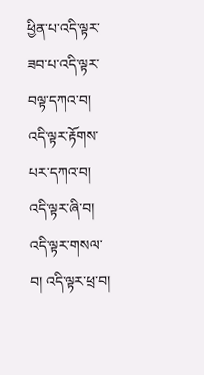ཕྱིན་པ་འདི་ལྟར་ཟབ་པ་འདི་ལྟར་བལྟ་དཀའ་བ། འདི་ལྟར་རྟོགས་པར་དཀའ་བ། འདི་ལྟར་ཞི་བ། འདི་ལྟར་གསལ་བ། འདི་ལྟར་ཕྲ་བ།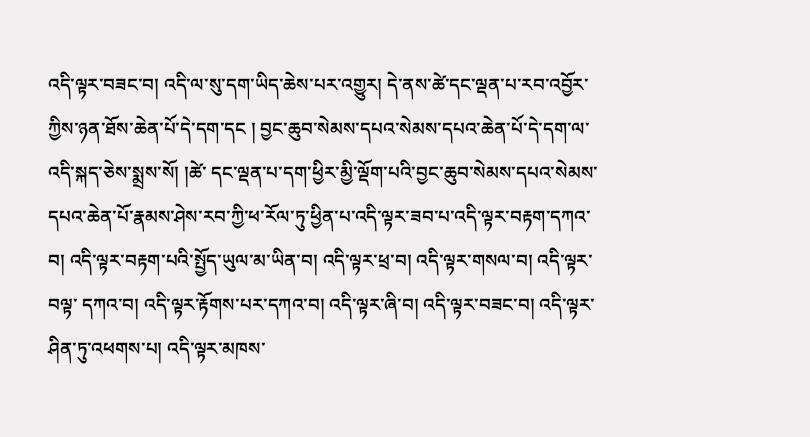འདི་ལྟར་བཟང་བ། འདི་ལ་སུ་དག་ཡིད་ཆེས་པར་འགྱུར། དེ་ནས་ཚེ་དང་ལྡན་པ་རབ་འབྱོར་ཀྱིས་ཉན་ཐོས་ཆེན་པོ་དེ་དག་དང ། བྱང་ཆུབ་སེམས་དཔའ་སེམས་དཔའ་ཆེན་པོ་དེ་དག་ལ་འདི་སྐད་ཅེས་སྨྲས་སོ། །ཚེ་ དང་ལྡན་པ་དག་ཕྱིར་མྱི་ལྡོག་པའི་བྱང་ཆུབ་སེམས་དཔའ་སེམས་དཔའ་ཆེན་པོ་རྣམས་ཤེས་རབ་ཀྱི་ཕ་རོལ་ཏུ་ཕྱིན་པ་འདི་ལྟར་ཟབ་པ་འདི་ལྟར་བརྟག་དཀའ་བ། འདི་ལྟར་བརྟག་པའི་སྤྱོད་ཡུལ་མ་ཡིན་བ། འདི་ལྟར་ཕྲ་བ། འདི་ལྟར་གསལ་བ། འདི་ལྟར་བལྟ་ དཀའ་བ། འདི་ལྟར་རྟོགས་པར་དཀའ་བ། འདི་ལྟར་ཞི་བ། འདི་ལྟར་བཟང་བ། འདི་ལྟར་ཤིན་ཏུ་འཕགས་པ། འདི་ལྟར་མཁས་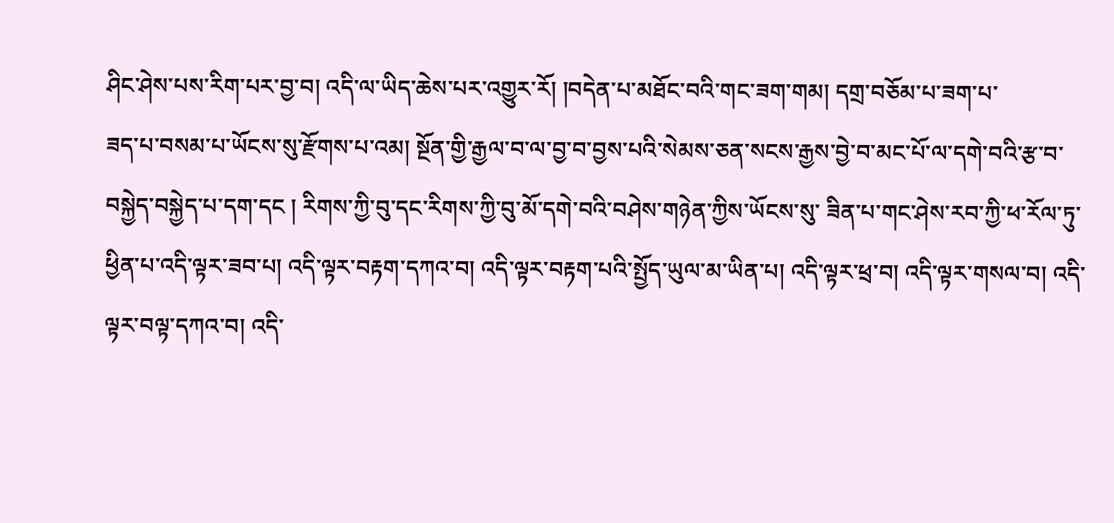ཤིང་ཤེས་པས་རིག་པར་བྱ་བ། འདི་ལ་ཡིད་ཆེས་པར་འགྱུར་རོ། །བདེན་པ་མཐོང་བའི་གང་ཟག་གམ། དགྲ་བཅོམ་པ་ཟག་པ་
ཟད་པ་བསམ་པ་ཡོངས་སུ་རྫོགས་པ་འམ། སྔོན་གྱི་རྒྱལ་བ་ལ་བྱ་བ་བྱས་པའི་སེམས་ཅན་སངས་རྒྱས་བྱེ་བ་མང་པོ་ལ་དགེ་བའི་རྩ་བ་བསྐྱེད་བསྐྱེད་པ་དག་དང ། རིགས་ཀྱི་བུ་དང་རིགས་ཀྱི་བུ་མོ་དགེ་བའི་བཤེས་གཉེན་ཀྱིས་ཡོངས་སུ་ ཟིན་པ་གང་ཤེས་རབ་ཀྱི་ཕ་རོལ་ཏུ་ཕྱིན་པ་འདི་ལྟར་ཟབ་པ། འདི་ལྟར་བརྟག་དཀའ་བ། འདི་ལྟར་བརྟག་པའི་སྤྱོད་ཡུལ་མ་ཡིན་པ། འདི་ལྟར་ཕྲ་བ། འདི་ལྟར་གསལ་བ། འདི་ལྟར་བལྟ་དཀའ་བ། འདི་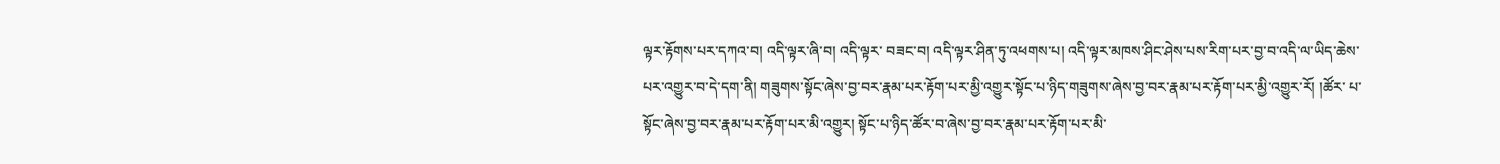ལྟར་རྟོགས་པར་དཀའ་བ། འདི་ལྟར་ཞི་བ། འདི་ལྟར་ བཟང་བ། འདི་ལྟར་ཤིན་ཏུ་འཕགས་པ། འདི་ལྟར་མཁས་ཤིང་ཤེས་པས་རིག་པར་བྱ་བ་འདི་ལ་ཡིད་ཆེས་པར་འགྱུར་བ་དེ་དག་ནི། གཟུགས་སྟོང་ཞེས་བྱ་བར་རྣམ་པར་རྟོག་པར་མྱི་འགྱུར་སྟོང་པ་ཉིད་གཟུགས་ཞེས་བྱ་བར་རྣམ་པར་རྟོག་པར་མྱི་འགྱུར་རོ། །ཚོར་ པ་སྟོང་ཞེས་བྱ་བར་རྣམ་པར་རྟོག་པར་མི་འགྱུར། སྟོང་པ་ཉིད་ཚོར་བ་ཞེས་བྱ་བར་རྣམ་པར་རྟོག་པར་མི་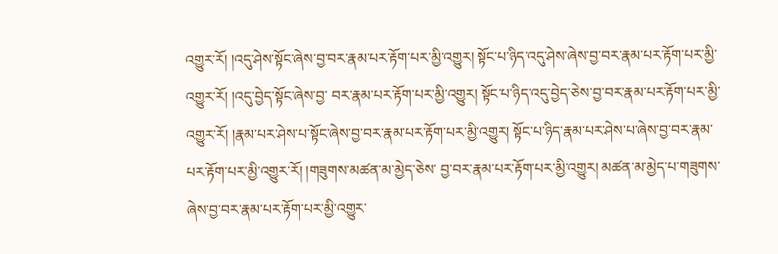འགྱུར་རོ། །འདུ་ཤེས་སྟོང་ཞེས་བྱ་བར་རྣམ་པར་རྟོག་པར་མྱི་འགྱུར། སྟོང་པ་ཉིད་འདུ་ཤེས་ཞེས་བྱ་བར་རྣམ་པར་རྟོག་པར་མྱི་འགྱུར་རོ། །འདུ་བྱེད་སྟོང་ཞེས་བྱ་ བར་རྣམ་པར་རྟོག་པར་མྱི་འགྱུར། སྟོང་པ་ཉིད་འདུ་བྱེད་ཅེས་བྱ་བར་རྣམ་པར་རྟོག་པར་མྱི་འགྱུར་རོ། །རྣམ་པར་ཤེས་པ་སྟོང་ཞེས་བྱ་བར་རྣམ་པར་རྟོག་པར་མྱི་འགྱུར། སྟོང་པ་ཉིད་རྣམ་པར་ཤེས་པ་ཞེས་བྱ་བར་རྣམ་པར་རྟོག་པར་མྱི་འགྱུར་རོ། །གཟུགས་མཚན་མ་མྱེད་ཅེས་ བྱ་བར་རྣམ་པར་རྟོག་པར་མྱི་འགྱུར། མཚན་མ་མྱེད་པ་གཟུགས་ཞེས་བྱ་བར་རྣམ་པར་རྟོག་པར་མྱི་འགྱུར་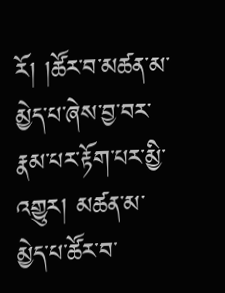རོ། །ཚོར་བ་མཚན་མ་མྱེད་པ་ཞེས་བྱ་བར་རྣམ་པར་རྟོག་པར་མྱི་འགྱུར། མཚན་མ་མྱེད་པ་ཚོར་བ་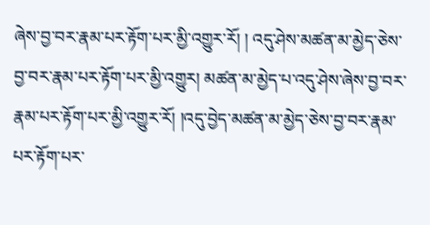ཞེས་བྱ་བར་རྣམ་པར་རྟོག་པར་མྱི་འགྱུར་རོ། ། འདུ་ཤེས་མཚན་མ་མྱེད་ཅེས་བྱ་བར་རྣམ་པར་རྟོག་པར་མྱི་འགྱུར། མཚན་མ་མྱེད་པ་འདུ་ཤེས་ཞེས་བྱ་བར་རྣམ་པར་རྟོག་པར་མྱི་འགྱུར་རོ། །འདུ་བྱེད་མཚན་མ་མྱེད་ཅེས་བྱ་བར་རྣམ་པར་རྟོག་པར་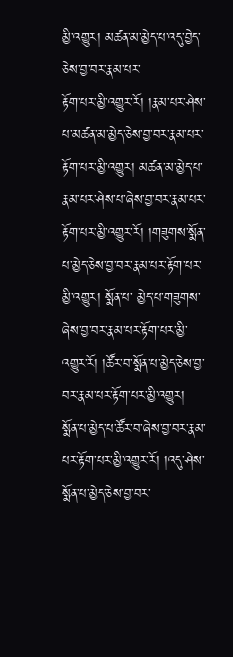མྱི་འགྱུར། མཚན་མ་མྱེད་པ་འདུ་བྱེད་ཅེས་བྱ་བར་རྣམ་པར་
རྟོག་པར་མྱི་འགྱུར་རོ། །རྣམ་པར་ཤེས་པ་མཚན་མ་མྱེད་ཅེས་བྱ་བར་རྣམ་པར་རྟོག་པར་མྱི་འགྱུར། མཚན་མ་མྱེད་པ་རྣམ་པར་ཤེས་པ་ཞེས་བྱ་བར་རྣམ་པར་རྟོག་པར་མྱི་འགྱུར་རོ། །གཟུགས་སྨོན་པ་མྱེད་ཅེས་བྱ་བར་རྣམ་པར་རྟོག་པར་མྱི་འགྱུར། སྨོན་པ་ མྱེད་པ་གཟུགས་ཞེས་བྱ་བར་རྣམ་པར་རྟོག་པར་མྱི་འགྱུར་རོ། །ཚོར་བ་སྨོན་པ་མྱེད་ཅེས་བྱ་བར་རྣམ་པར་རྟོག་པར་མྱི་འགྱུར། སྨོན་པ་མྱེད་པ་ཚོར་བ་ཞེས་བྱ་བར་རྣམ་པར་རྟོག་པར་མྱི་འགྱུར་རོ། །འདུ་ཤེས་སྨོན་པ་མྱེད་ཅེས་བྱ་བར་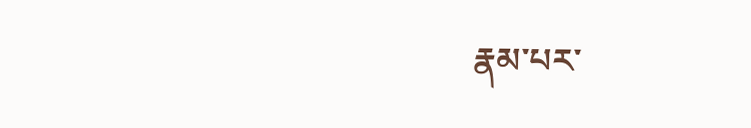རྣམ་པར་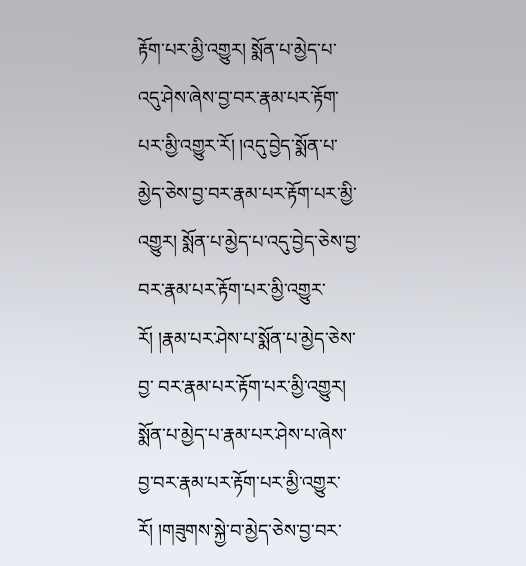རྟོག་པར་མྱི་འགྱུར། སྨོན་པ་མྱེད་པ་འདུ་ཤེས་ཞེས་བྱ་བར་རྣམ་པར་རྟོག་པར་མྱི་འགྱུར་རོ། །འདུ་བྱེད་སྨོན་པ་མྱེད་ཅེས་བྱ་བར་རྣམ་པར་རྟོག་པར་མྱི་འགྱུར། སྨོན་པ་མྱེད་པ་འདུ་བྱེད་ཅེས་བྱ་བར་རྣམ་པར་རྟོག་པར་མྱི་འགྱུར་རོ། །རྣམ་པར་ཤེས་པ་སྨོན་པ་མྱེད་ཅེས་བྱ་ བར་རྣམ་པར་རྟོག་པར་མྱི་འགྱུར། སྨོན་པ་མྱེད་པ་རྣམ་པར་ཤེས་པ་ཞེས་བྱ་བར་རྣམ་པར་རྟོག་པར་མྱི་འགྱུར་རོ། །གཟུགས་སྐྱེ་བ་མྱེད་ཅེས་བྱ་བར་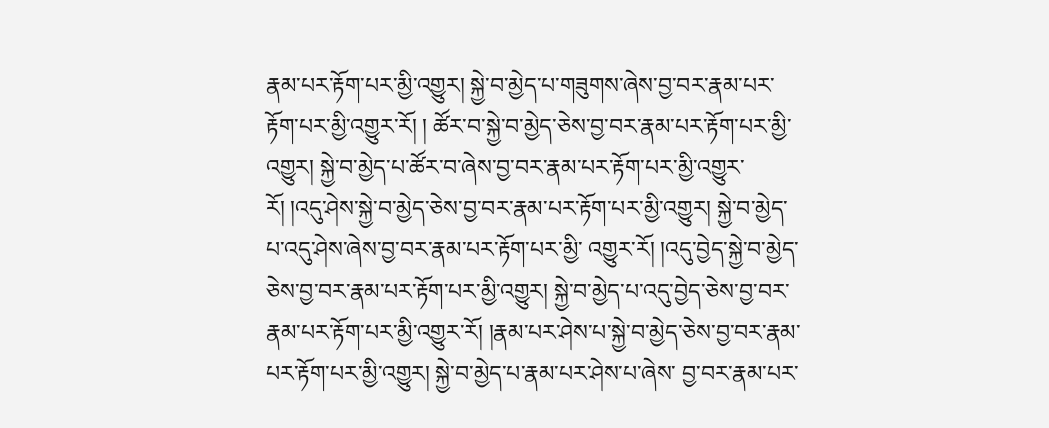རྣམ་པར་རྟོག་པར་མྱི་འགྱུར། སྐྱེ་བ་མྱེད་པ་གཟུགས་ཞེས་བྱ་བར་རྣམ་པར་རྟོག་པར་མྱི་འགྱུར་རོ། ། ཚོར་བ་སྐྱེ་བ་མྱེད་ཅེས་བྱ་བར་རྣམ་པར་རྟོག་པར་མྱི་འགྱུར། སྐྱེ་བ་མྱེད་པ་ཚོར་བ་ཞེས་བྱ་བར་རྣམ་པར་རྟོག་པར་མྱི་འགྱུར་རོ། །འདུ་ཤེས་སྐྱེ་བ་མྱེད་ཅེས་བྱ་བར་རྣམ་པར་རྟོག་པར་མྱི་འགྱུར། སྐྱེ་བ་མྱེད་པ་འདུ་ཤེས་ཞེས་བྱ་བར་རྣམ་པར་རྟོག་པར་མྱི་ འགྱུར་རོ། །འདུ་བྱེད་སྐྱེ་བ་མྱེད་ཅེས་བྱ་བར་རྣམ་པར་རྟོག་པར་མྱི་འགྱུར། སྐྱེ་བ་མྱེད་པ་འདུ་བྱེད་ཅེས་བྱ་བར་རྣམ་པར་རྟོག་པར་མྱི་འགྱུར་རོ། །རྣམ་པར་ཤེས་པ་སྐྱེ་བ་མྱེད་ཅེས་བྱ་བར་རྣམ་པར་རྟོག་པར་མྱི་འགྱུར། སྐྱེ་བ་མྱེད་པ་རྣམ་པར་ཤེས་པ་ཞེས་ བྱ་བར་རྣམ་པར་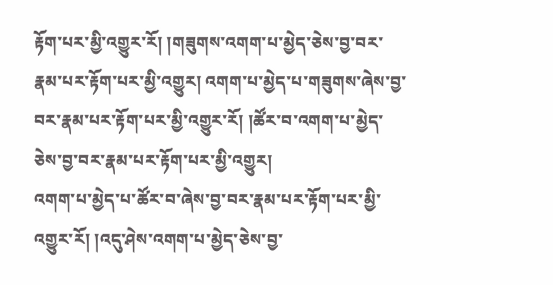རྟོག་པར་མྱི་འགྱུར་རོ། །གཟུགས་འགག་པ་མྱེད་ཅེས་བྱ་བར་རྣམ་པར་རྟོག་པར་མྱི་འགྱུར། འགག་པ་མྱེད་པ་གཟུགས་ཞེས་བྱ་བར་རྣམ་པར་རྟོག་པར་མྱི་འགྱུར་རོ། །ཚོར་བ་འགག་པ་མྱེད་ཅེས་བྱ་བར་རྣམ་པར་རྟོག་པར་མྱི་འགྱུར།
འགག་པ་མྱེད་པ་ཚོར་བ་ཞེས་བྱ་བར་རྣམ་པར་རྟོག་པར་མྱི་འགྱུར་རོ། །འདུ་ཤེས་འགག་པ་མྱེད་ཅེས་བྱ་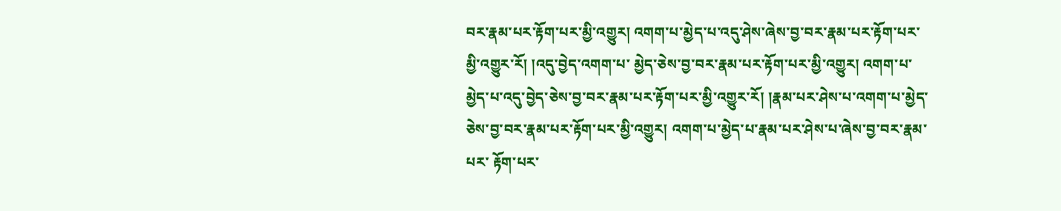བར་རྣམ་པར་རྟོག་པར་མྱི་འགྱུར། འགག་པ་མྱེད་པ་འདུ་ཤེས་ཞེས་བྱ་བར་རྣམ་པར་རྟོག་པར་མྱི་འགྱུར་རོ། །འདུ་བྱེད་འགག་པ་ མྱེད་ཅེས་བྱ་བར་རྣམ་པར་རྟོག་པར་མྱི་འགྱུར། འགག་པ་མྱེད་པ་འདུ་བྱེད་ཅེས་བྱ་བར་རྣམ་པར་རྟོག་པར་མྱི་འགྱུར་རོ། །རྣམ་པར་ཤེས་པ་འགག་པ་མྱེད་ཅེས་བྱ་བར་རྣམ་པར་རྟོག་པར་མྱི་འགྱུར། འགག་པ་མྱེད་པ་རྣམ་པར་ཤེས་པ་ཞེས་བྱ་བར་རྣམ་པར་ རྟོག་པར་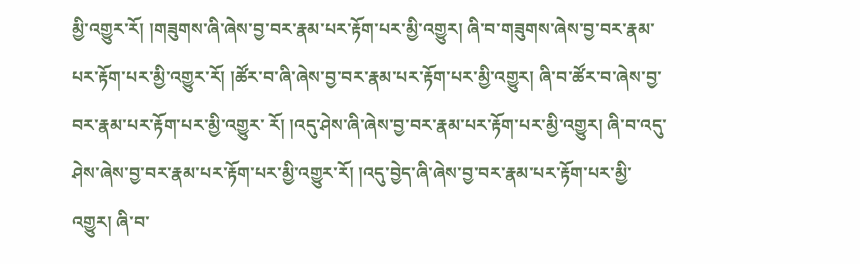མྱི་འགྱུར་རོ། །གཟུགས་ཞི་ཞེས་བྱ་བར་རྣམ་པར་རྟོག་པར་མྱི་འགྱུར། ཞི་བ་གཟུགས་ཞེས་བྱ་བར་རྣམ་པར་རྟོག་པར་མྱི་འགྱུར་རོ། །ཚོར་བ་ཞི་ཞེས་བྱ་བར་རྣམ་པར་རྟོག་པར་མྱི་འགྱུར། ཞི་བ་ཚོར་བ་ཞེས་བྱ་བར་རྣམ་པར་རྟོག་པར་མྱི་འགྱུར་ རོ། །འདུ་ཤེས་ཞི་ཞེས་བྱ་བར་རྣམ་པར་རྟོག་པར་མྱི་འགྱུར། ཞི་བ་འདུ་ཤེས་ཞེས་བྱ་བར་རྣམ་པར་རྟོག་པར་མྱི་འགྱུར་རོ། །འདུ་བྱེད་ཞི་ཞེས་བྱ་བར་རྣམ་པར་རྟོག་པར་མྱི་འགྱུར། ཞི་བ་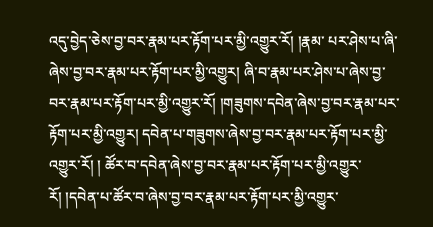འདུ་བྱེད་ཅེས་བྱ་བར་རྣམ་པར་རྟོག་པར་མྱི་འགྱུར་རོ། །རྣམ་ པར་ཤེས་པ་ཞི་ཞེས་བྱ་བར་རྣམ་པར་རྟོག་པར་མྱི་འགྱུར། ཞི་བ་རྣམ་པར་ཤེས་པ་ཞེས་བྱ་བར་རྣམ་པར་རྟོག་པར་མྱི་འགྱུར་རོ། །གཟུགས་དབེན་ཞེས་བྱ་བར་རྣམ་པར་རྟོག་པར་མྱི་འགྱུར། དབེན་པ་གཟུགས་ཞེས་བྱ་བར་རྣམ་པར་རྟོག་པར་མྱི་འགྱུར་རོ། ། ཚོར་བ་དབེན་ཞེས་བྱ་བར་རྣམ་པར་རྟོག་པར་མྱི་འགྱུར་རོ། །དབེན་པ་ཚོར་བ་ཞེས་བྱ་བར་རྣམ་པར་རྟོག་པར་མྱི་འགྱུར་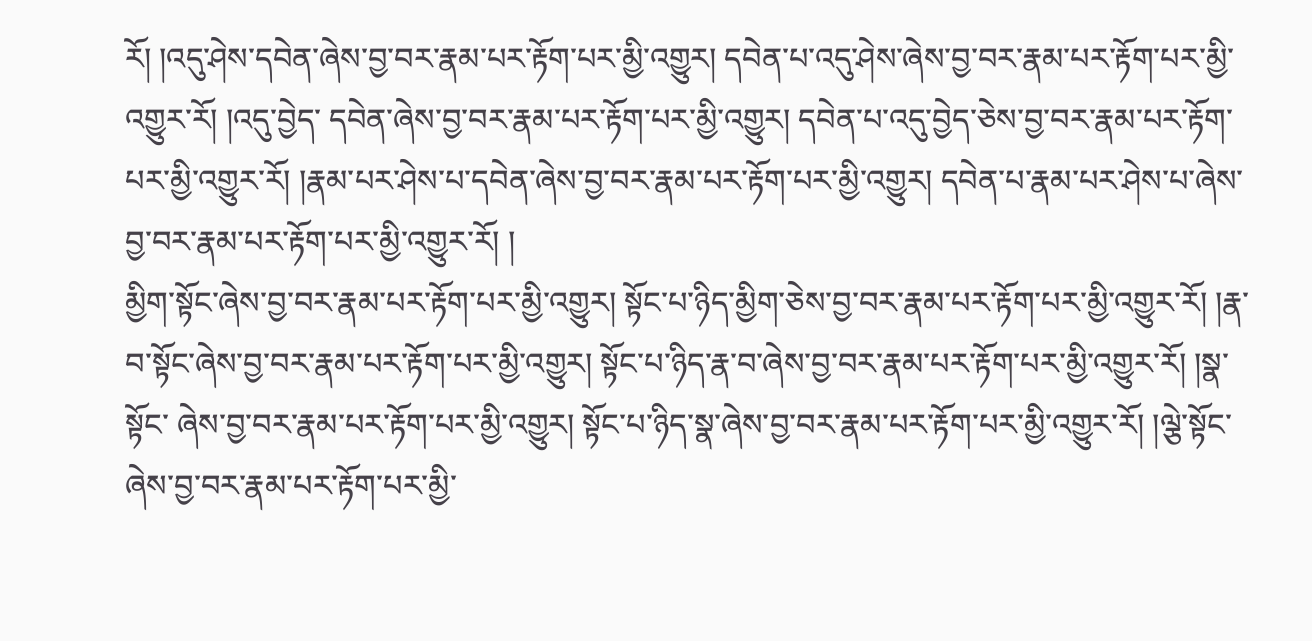རོ། །འདུ་ཤེས་དབེན་ཞེས་བྱ་བར་རྣམ་པར་རྟོག་པར་མྱི་འགྱུར། དབེན་པ་འདུ་ཤེས་ཞེས་བྱ་བར་རྣམ་པར་རྟོག་པར་མྱི་འགྱུར་རོ། །འདུ་བྱེད་ དབེན་ཞེས་བྱ་བར་རྣམ་པར་རྟོག་པར་མྱི་འགྱུར། དབེན་པ་འདུ་བྱེད་ཅེས་བྱ་བར་རྣམ་པར་རྟོག་པར་མྱི་འགྱུར་རོ། །རྣམ་པར་ཤེས་པ་དབེན་ཞེས་བྱ་བར་རྣམ་པར་རྟོག་པར་མྱི་འགྱུར། དབེན་པ་རྣམ་པར་ཤེས་པ་ཞེས་བྱ་བར་རྣམ་པར་རྟོག་པར་མྱི་འགྱུར་རོ། །
མྱིག་སྟོང་ཞེས་བྱ་བར་རྣམ་པར་རྟོག་པར་མྱི་འགྱུར། སྟོང་པ་ཉིད་མྱིག་ཅེས་བྱ་བར་རྣམ་པར་རྟོག་པར་མྱི་འགྱུར་རོ། །རྣ་བ་སྟོང་ཞེས་བྱ་བར་རྣམ་པར་རྟོག་པར་མྱི་འགྱུར། སྟོང་པ་ཉིད་རྣ་བ་ཞེས་བྱ་བར་རྣམ་པར་རྟོག་པར་མྱི་འགྱུར་རོ། །སྣ་སྟོང་ ཞེས་བྱ་བར་རྣམ་པར་རྟོག་པར་མྱི་འགྱུར། སྟོང་པ་ཉིད་སྣ་ཞེས་བྱ་བར་རྣམ་པར་རྟོག་པར་མྱི་འགྱུར་རོ། །ལྕེ་སྟོང་ཞེས་བྱ་བར་རྣམ་པར་རྟོག་པར་མྱི་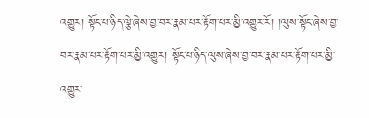འགྱུར། སྟོང་པ་ཉིད་ལྕེ་ཞེས་བྱ་བར་རྣམ་པར་རྟོག་པར་མྱི་འགྱུར་རོ། །ལུས་སྟོང་ཞེས་བྱ་ བར་རྣམ་པར་རྟོག་པར་མྱི་འགྱུར། སྟོང་པ་ཉིད་ལུས་ཞེས་བྱ་བར་རྣམ་པར་རྟོག་པར་མྱི་འགྱུར་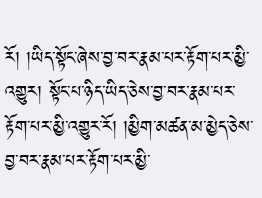རོ། །ཡིད་སྟོང་ཞེས་བྱ་བར་རྣམ་པར་རྟོག་པར་མྱི་འགྱུར། སྟོང་པ་ཉིད་ཡིད་ཅེས་བྱ་བར་རྣམ་པར་རྟོག་པར་མྱི་འགྱུར་རོ། །མྱིག་མཚན་མ་མྱེད་ཅེས་ བྱ་བར་རྣམ་པར་རྟོག་པར་མྱི་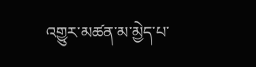འགྱུར་མཚན་མ་མྱེད་པ་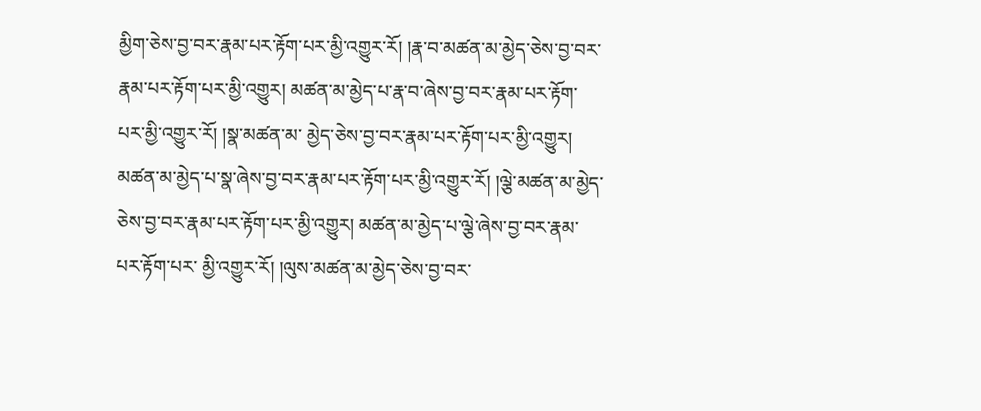མྱིག་ཅེས་བྱ་བར་རྣམ་པར་རྟོག་པར་མྱི་འགྱུར་རོ། །རྣ་བ་མཚན་མ་མྱེད་ཅེས་བྱ་བར་རྣམ་པར་རྟོག་པར་མྱི་འགྱུར། མཚན་མ་མྱེད་པ་རྣ་བ་ཞེས་བྱ་བར་རྣམ་པར་རྟོག་པར་མྱི་འགྱུར་རོ། །སྣ་མཚན་མ་ མྱེད་ཅེས་བྱ་བར་རྣམ་པར་རྟོག་པར་མྱི་འགྱུར། མཚན་མ་མྱེད་པ་སྣ་ཞེས་བྱ་བར་རྣམ་པར་རྟོག་པར་མྱི་འགྱུར་རོ། །ལྕེ་མཚན་མ་མྱེད་ཅེས་བྱ་བར་རྣམ་པར་རྟོག་པར་མྱི་འགྱུར། མཚན་མ་མྱེད་པ་ལྕེ་ཞེས་བྱ་བར་རྣམ་པར་རྟོག་པར་ མྱི་འགྱུར་རོ། །ལུས་མཚན་མ་མྱེད་ཅེས་བྱ་བར་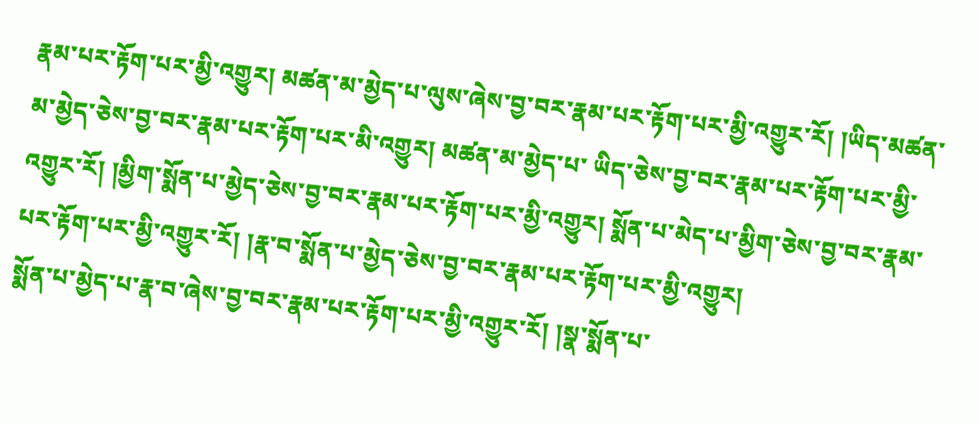རྣམ་པར་རྟོག་པར་མྱི་འགྱུར། མཚན་མ་མྱེད་པ་ལུས་ཞེས་བྱ་བར་རྣམ་པར་རྟོག་པར་མྱི་འགྱུར་རོ། །ཡིད་མཚན་མ་མྱེད་ཅེས་བྱ་བར་རྣམ་པར་རྟོག་པར་མི་འགྱུར། མཚན་མ་མྱེད་པ་ ཡིད་ཅེས་བྱ་བར་རྣམ་པར་རྟོག་པར་མྱི་འགྱུར་རོ། །མྱིག་སྨོན་པ་མྱེད་ཅེས་བྱ་བར་རྣམ་པར་རྟོག་པར་མྱི་འགྱུར། སྨོན་པ་མེད་པ་མྱིག་ཅེས་བྱ་བར་རྣམ་པར་རྟོག་པར་མྱི་འགྱུར་རོ། །རྣ་བ་སྨོན་པ་མྱེད་ཅེས་བྱ་བར་རྣམ་པར་རྟོག་པར་མྱི་འགྱུར།
སྨོན་པ་མྱེད་པ་རྣ་བ་ཞེས་བྱ་བར་རྣམ་པར་རྟོག་པར་མྱི་འགྱུར་རོ། །སྣ་སྨོན་པ་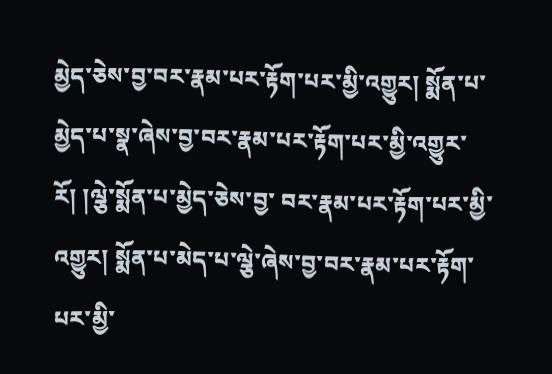མྱེད་ཅེས་བྱ་བར་རྣམ་པར་རྟོག་པར་མྱི་འགྱུར། སྨོན་པ་མྱེད་པ་སྣ་ཞེས་བྱ་བར་རྣམ་པར་རྟོག་པར་མྱི་འགྱུར་རོ། །ལྕེ་སྨོན་པ་མྱེད་ཅེས་བྱ་ བར་རྣམ་པར་རྟོག་པར་མྱི་འགྱུར། སྨོན་པ་མེད་པ་ལྕེ་ཞེས་བྱ་བར་རྣམ་པར་རྟོག་པར་མྱི་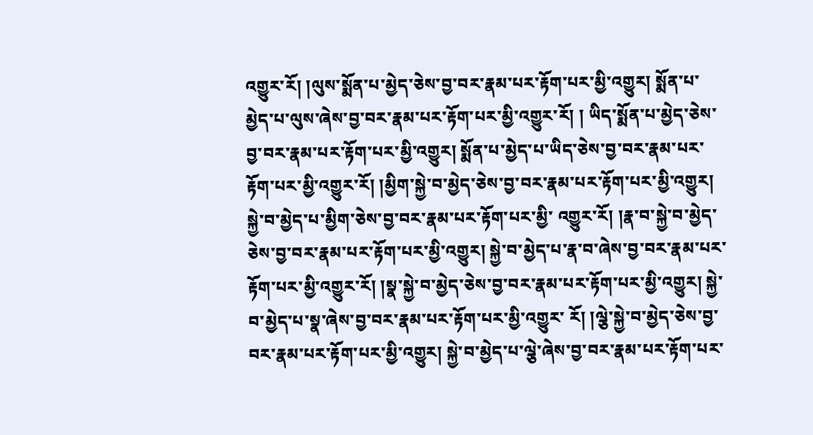འགྱུར་རོ། །ལུས་སྨོན་པ་མྱེད་ཅེས་བྱ་བར་རྣམ་པར་རྟོག་པར་མྱི་འགྱུར། སྨོན་པ་མྱེད་པ་ལུས་ཞེས་བྱ་བར་རྣམ་པར་རྟོག་པར་མྱི་འགྱུར་རོ། ། ཡིད་སྨོན་པ་མྱེད་ཅེས་བྱ་བར་རྣམ་པར་རྟོག་པར་མྱི་འགྱུར། སྨོན་པ་མྱེད་པ་ཡིད་ཅེས་བྱ་བར་རྣམ་པར་རྟོག་པར་མྱི་འགྱུར་རོ། །མྱིག་སྐྱེ་བ་མྱེད་ཅེས་བྱ་བར་རྣམ་པར་རྟོག་པར་མྱི་འགྱུར། སྐྱེ་བ་མྱེད་པ་མྱིག་ཅེས་བྱ་བར་རྣམ་པར་རྟོག་པར་མྱི་ འགྱུར་རོ། །རྣ་བ་སྐྱེ་བ་མྱེད་ཅེས་བྱ་བར་རྣམ་པར་རྟོག་པར་མྱི་འགྱུར། སྐྱེ་བ་མྱེད་པ་རྣ་བ་ཞེས་བྱ་བར་རྣམ་པར་རྟོག་པར་མྱི་འགྱུར་རོ། །སྣ་སྐྱེ་བ་མྱེད་ཅེས་བྱ་བར་རྣམ་པར་རྟོག་པར་མྱི་འགྱུར། སྐྱེ་བ་མྱེད་པ་སྣ་ཞེས་བྱ་བར་རྣམ་པར་རྟོག་པར་མྱི་འགྱུར་ རོ། །ལྕེ་སྐྱེ་བ་མྱེད་ཅེས་བྱ་བར་རྣམ་པར་རྟོག་པར་མྱི་འགྱུར། སྐྱེ་བ་མྱེད་པ་ལྕེ་ཞེས་བྱ་བར་རྣམ་པར་རྟོག་པར་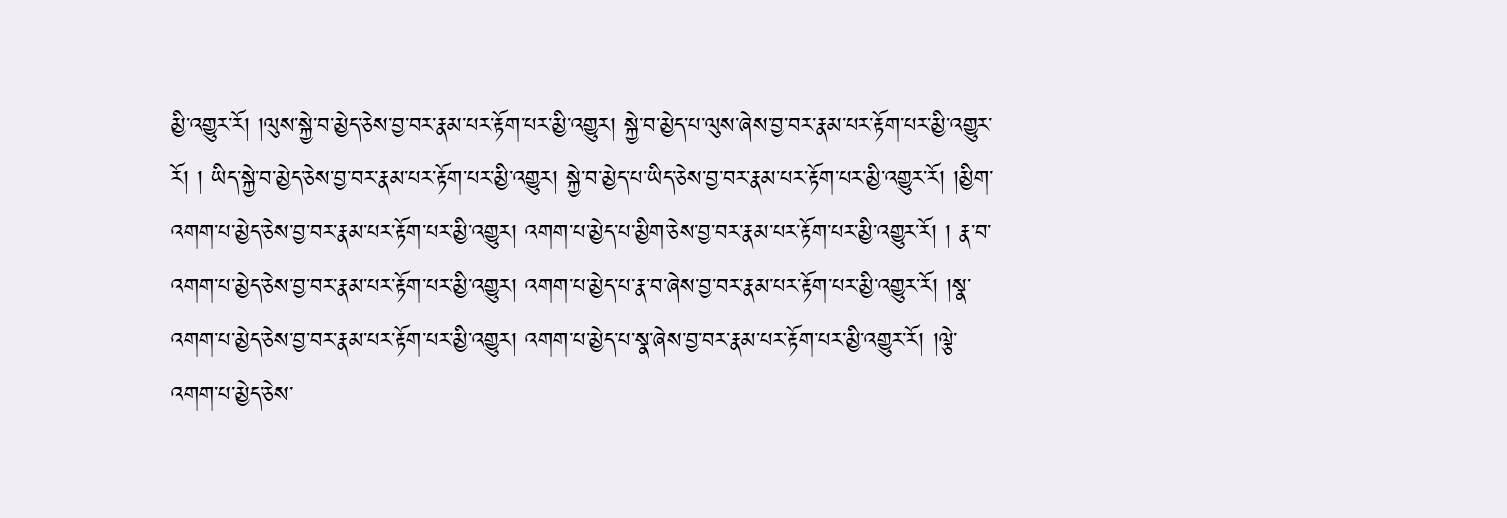མྱི་འགྱུར་རོ། །ལུས་སྐྱེ་བ་མྱེད་ཅེས་བྱ་བར་རྣམ་པར་རྟོག་པར་མྱི་འགྱུར། སྐྱེ་བ་མྱེད་པ་ལུས་ཞེས་བྱ་བར་རྣམ་པར་རྟོག་པར་མྱི་འགྱུར་རོ། ། ཡིད་སྐྱེ་བ་མྱེད་ཅེས་བྱ་བར་རྣམ་པར་རྟོག་པར་མྱི་འགྱུར། སྐྱེ་བ་མྱེད་པ་ཡིད་ཅེས་བྱ་བར་རྣམ་པར་རྟོག་པར་མྱི་འགྱུར་རོ། །མྱིག་འགག་པ་མྱེད་ཅེས་བྱ་བར་རྣམ་པར་རྟོག་པར་མྱི་འགྱུར། འགག་པ་མྱེད་པ་མྱིག་ཅེས་བྱ་བར་རྣམ་པར་རྟོག་པར་མྱི་འགྱུར་རོ། ། རྣ་བ་འགག་པ་མྱེད་ཅེས་བྱ་བར་རྣམ་པར་རྟོག་པར་མྱི་འགྱུར། འགག་པ་མྱེད་པ་རྣ་བ་ཞེས་བྱ་བར་རྣམ་པར་རྟོག་པར་མྱི་འགྱུར་རོ། །སྣ་འགག་པ་མྱེད་ཅེས་བྱ་བར་རྣམ་པར་རྟོག་པར་མྱི་འགྱུར། འགག་པ་མྱེད་པ་སྣ་ཞེས་བྱ་བར་རྣམ་པར་རྟོག་པར་མྱི་འགྱུར་རོ། །ལྕེ་
འགག་པ་མྱེད་ཅེས་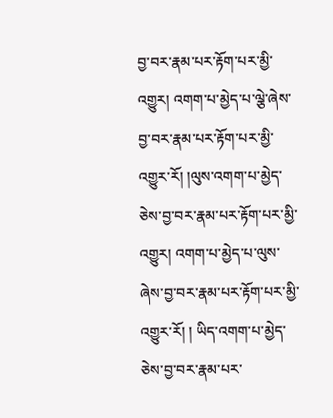བྱ་བར་རྣམ་པར་རྟོག་པར་མྱི་འགྱུར། འགག་པ་མྱེད་པ་ལྕེ་ཞེས་བྱ་བར་རྣམ་པར་རྟོག་པར་མྱི་འགྱུར་རོ། །ལུས་འགག་པ་མྱེད་ཅེས་བྱ་བར་རྣམ་པར་རྟོག་པར་མྱི་འགྱུར། འགག་པ་མྱེད་པ་ལུས་ཞེས་བྱ་བར་རྣམ་པར་རྟོག་པར་མྱི་འགྱུར་རོ། ། ཡིད་འགག་པ་མྱེད་ཅེས་བྱ་བར་རྣམ་པར་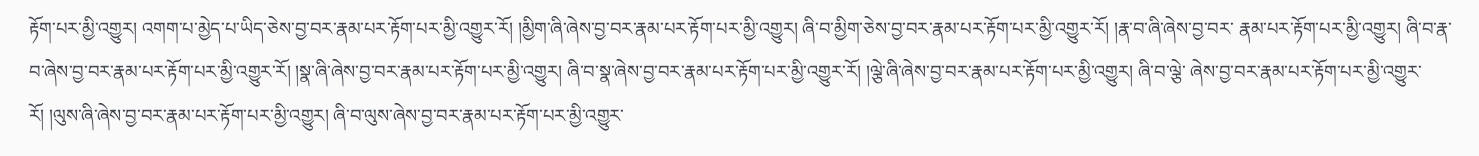རྟོག་པར་མྱི་འགྱུར། འགག་པ་མྱེད་པ་ཡིད་ཅེས་བྱ་བར་རྣམ་པར་རྟོག་པར་མྱི་འགྱུར་རོ། །མྱིག་ཞི་ཞེས་བྱ་བར་རྣམ་པར་རྟོག་པར་མྱི་འགྱུར། ཞི་བ་མྱིག་ཅེས་བྱ་བར་རྣམ་པར་རྟོག་པར་མྱི་འགྱུར་རོ། །རྣ་བ་ཞི་ཞེས་བྱ་བར་ རྣམ་པར་རྟོག་པར་མྱི་འགྱུར། ཞི་བ་རྣ་བ་ཞེས་བྱ་བར་རྣམ་པར་རྟོག་པར་མྱི་འགྱུར་རོ། །སྣ་ཞི་ཞེས་བྱ་བར་རྣམ་པར་རྟོག་པར་མྱི་འགྱུར། ཞི་བ་སྣ་ཞེས་བྱ་བར་རྣམ་པར་རྟོག་པར་མྱི་འགྱུར་རོ། །ལྕེ་ཞི་ཞེས་བྱ་བར་རྣམ་པར་རྟོག་པར་མྱི་འགྱུར། ཞི་བ་ལྕེ་ ཞེས་བྱ་བར་རྣམ་པར་རྟོག་པར་མྱི་འགྱུར་རོ། །ལུས་ཞི་ཞེས་བྱ་བར་རྣམ་པར་རྟོག་པར་མྱི་འགྱུར། ཞི་བ་ལུས་ཞེས་བྱ་བར་རྣམ་པར་རྟོག་པར་མྱི་འགྱུར་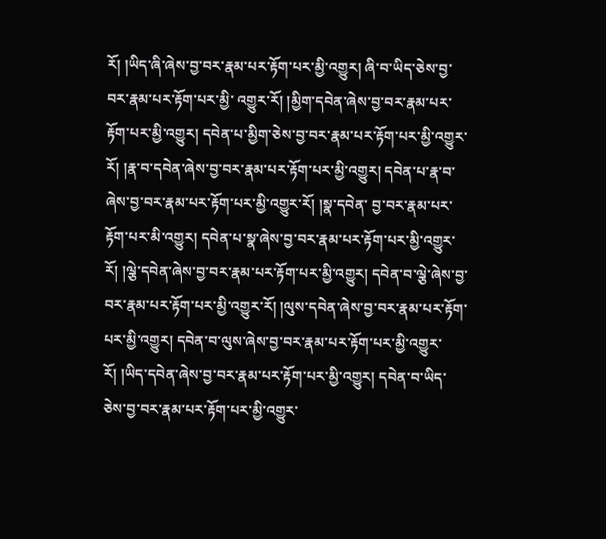རོ། །ཡིད་ཞི་ཞེས་བྱ་བར་རྣམ་པར་རྟོག་པར་མྱི་འགྱུར། ཞི་བ་ཡིད་ཅེས་བྱ་བར་རྣམ་པར་རྟོག་པར་མྱི་ འགྱུར་རོ། །མྱིག་དབེན་ཞེས་བྱ་བར་རྣམ་པར་རྟོག་པར་མྱི་འགྱུར། དབེན་པ་མྱིག་ཅེས་བྱ་བར་རྣམ་པར་རྟོག་པར་མྱི་འགྱུར་རོ། །རྣ་བ་དབེན་ཞེས་བྱ་བར་རྣམ་པར་རྟོག་པར་མྱི་འགྱུར། དབེན་པ་རྣ་བ་ཞེས་བྱ་བར་རྣམ་པར་རྟོག་པར་མྱི་འགྱུར་རོ། །སྣ་དབེན་ བྱ་བར་རྣམ་པར་རྟོག་པར་མི་འགྱུར། དབེན་པ་སྣ་ཞེས་བྱ་བར་རྣམ་པར་རྟོག་པར་མྱི་འགྱུར་རོ། །ལྕེ་དབེན་ཞེས་བྱ་བར་རྣམ་པར་རྟོག་པར་མྱི་འགྱུར། དབེན་བ་ལྕེ་ཞེས་བྱ་བར་རྣམ་པར་རྟོག་པར་མྱི་འགྱུར་རོ། །ལུས་དབེན་ཞེས་བྱ་བར་རྣམ་པར་རྟོག་པར་མྱི་འགྱུར། དབེན་བ་ལུས་ཞེས་བྱ་བར་རྣམ་པར་རྟོག་པར་མྱི་འགྱུར་རོ། །ཡིད་དབེན་ཞེས་བྱ་བར་རྣམ་པར་རྟོག་པར་མྱི་འགྱུར། དབེན་བ་ཡིད་ཅེས་བྱ་བར་རྣམ་པར་རྟོག་པར་མྱི་འགྱུར་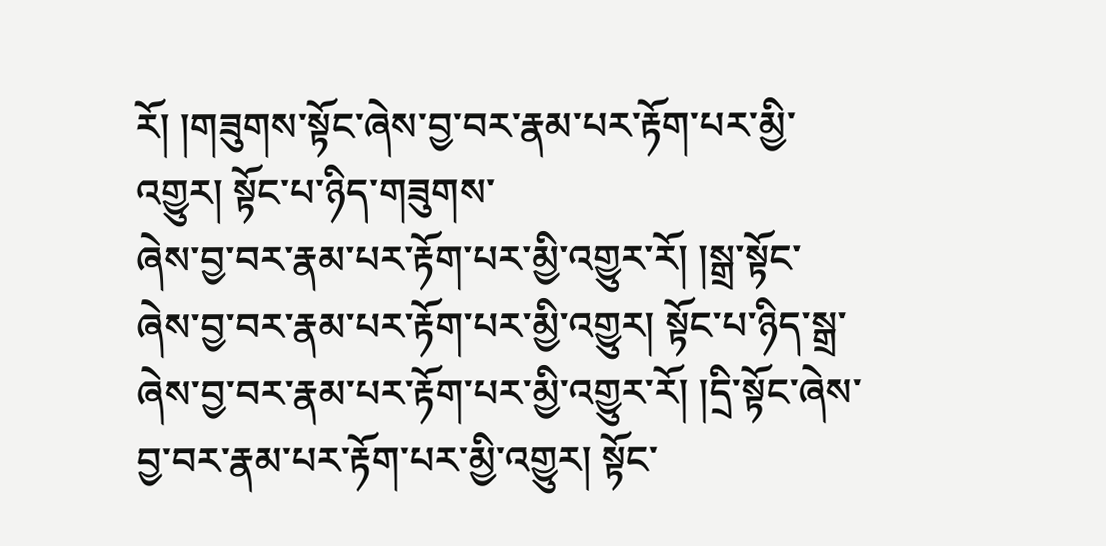རོ། །གཟུགས་སྟོང་ཞེས་བྱ་བར་རྣམ་པར་རྟོག་པར་མྱི་འགྱུར། སྟོང་པ་ཉིད་གཟུགས་
ཞེས་བྱ་བར་རྣམ་པར་རྟོག་པར་མྱི་འགྱུར་རོ། །སྒྲ་སྟོང་ཞེས་བྱ་བར་རྣམ་པར་རྟོག་པར་མྱི་འགྱུར། སྟོང་པ་ཉིད་སྒྲ་ཞེས་བྱ་བར་རྣམ་པར་རྟོག་པར་མྱི་འགྱུར་རོ། །དྲི་སྟོང་ཞེས་བྱ་བར་རྣམ་པར་རྟོག་པར་མྱི་འགྱུར། སྟོང་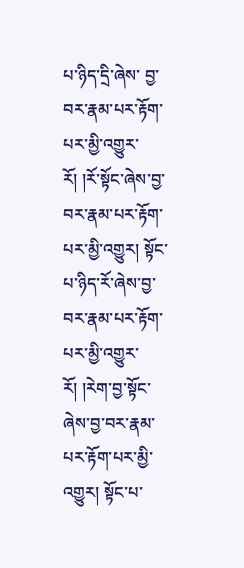པ་ཉིད་དྲི་ཞེས་ བྱ་བར་རྣམ་པར་རྟོག་པར་མྱི་འགྱུར་རོ། །རོ་སྟོང་ཞེས་བྱ་བར་རྣམ་པར་རྟོག་པར་མྱི་འགྱུར། སྟོང་པ་ཉིད་རོ་ཞེས་བྱ་བར་རྣམ་པར་རྟོག་པར་མྱི་འགྱུར་རོ། །རེག་བྱ་སྟོང་ཞེས་བྱ་བར་རྣམ་པར་རྟོག་པར་མྱི་འགྱུར། སྟོང་པ་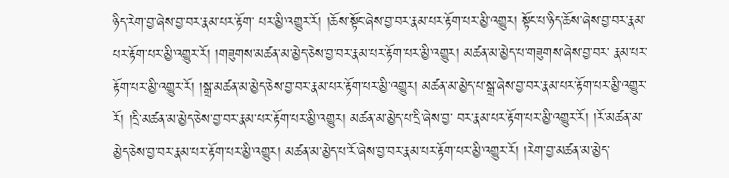ཉིད་རེག་བྱ་ཞེས་བྱ་བར་རྣམ་པར་རྟོག་ པར་མྱི་འགྱུར་རོ། །ཆོས་སྟོང་ཞེས་བྱ་བར་རྣམ་པར་རྟོག་པར་མྱི་འགྱུར། སྟོང་པ་ཉིད་ཆོས་ཞེས་བྱ་བར་རྣམ་པར་རྟོག་པར་མྱི་འགྱུར་རོ། །གཟུགས་མཚན་མ་མྱེད་ཅེས་བྱ་བར་རྣམ་པར་རྟོག་པར་མྱི་འགྱུར། མཚན་མ་མྱེད་པ་གཟུགས་ཞེས་བྱ་བར་ རྣམ་པར་རྟོག་པར་མྱི་འགྱུར་རོ། །སྒྲ་མཚན་མ་མྱེད་ཅེས་བྱ་བར་རྣམ་པར་རྟོག་པར་མྱི་འགྱུར། མཚན་མ་མྱེད་པ་སྒྲ་ཞེས་བྱ་བར་རྣམ་པར་རྟོག་པར་མྱི་འགྱུར་རོ། །དྲི་མཚན་མ་མྱེད་ཅེས་བྱ་བར་རྣམ་པར་རྟོག་པར་མྱི་འགྱུར། མཚན་མ་མྱེད་པ་དྲི་ཞེས་བྱ་ བར་རྣམ་པར་རྟོག་པར་མྱི་འགྱུར་རོ། །རོ་མཚན་མ་མྱེད་ཅེས་བྱ་བར་རྣམ་པར་རྟོག་པར་མྱི་འགྱུར། མཚན་མ་མྱེད་པ་རོ་ཞེས་བྱ་བར་རྣམ་པར་རྟོག་པར་མྱི་འགྱུར་རོ། །རེག་བྱ་མཚན་མ་མྱེད་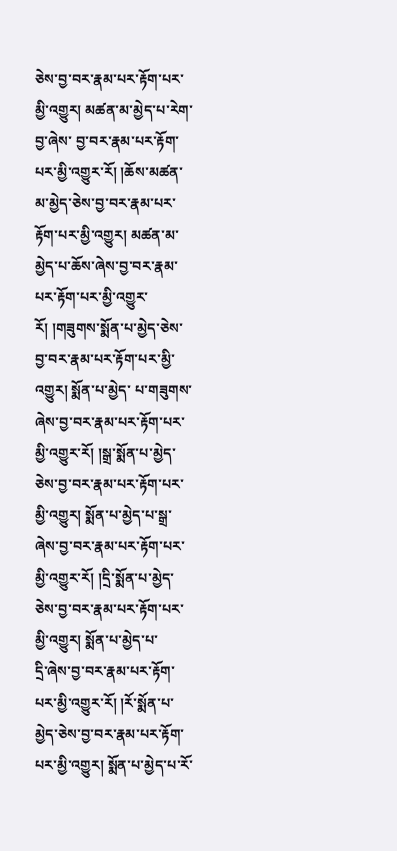ཅེས་བྱ་བར་རྣམ་པར་རྟོག་པར་མྱི་འགྱུར། མཚན་མ་མྱེད་པ་རེག་བྱ་ཞེས་ བྱ་བར་རྣམ་པར་རྟོག་པར་མྱི་འགྱུར་རོ། །ཆོས་མཚན་མ་མྱེད་ཅེས་བྱ་བར་རྣམ་པར་རྟོག་པར་མྱི་འགྱུར། མཚན་མ་མྱེད་པ་ཆོས་ཞེས་བྱ་བར་རྣམ་པར་རྟོག་པར་མྱི་འགྱུར་རོ། །གཟུགས་སྨོན་པ་མྱེད་ཅེས་བྱ་བར་རྣམ་པར་རྟོག་པར་མྱི་འགྱུར། སྨོན་པ་མྱེད་ པ་གཟུགས་ཞེས་བྱ་བར་རྣམ་པར་རྟོག་པར་མྱི་འགྱུར་རོ། །སྒྲ་སྨོན་པ་མྱེད་ཅེས་བྱ་བར་རྣམ་པར་རྟོག་པར་མྱི་འགྱུར། སྨོན་པ་མྱེད་པ་སྒྲ་ཞེས་བྱ་བར་རྣམ་པར་རྟོག་པར་མྱི་འགྱུར་རོ། །དྲི་སྨོན་པ་མྱེད་ཅེས་བྱ་བར་རྣམ་པར་རྟོག་པར་མྱི་འགྱུར། སྨོན་པ་མྱེད་པ་
དྲི་ཞེས་བྱ་བར་རྣམ་པར་རྟོག་པར་མྱི་འགྱུར་རོ། །རོ་སྨོན་པ་མྱེད་ཅེས་བྱ་བར་རྣམ་པར་རྟོག་པར་མྱི་འགྱུར། སྨོན་པ་མྱེད་པ་རོ་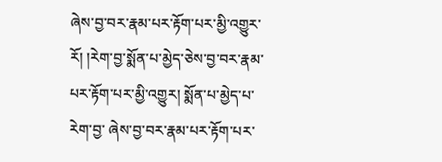ཞེས་བྱ་བར་རྣམ་པར་རྟོག་པར་མྱི་འགྱུར་རོ། །རེག་བྱ་སྨོན་པ་མྱེད་ཅེས་བྱ་བར་རྣམ་པར་རྟོག་པར་མྱི་འགྱུར། སྨོན་པ་མྱེད་པ་རེག་བྱ་ ཞེས་བྱ་བར་རྣམ་པར་རྟོག་པར་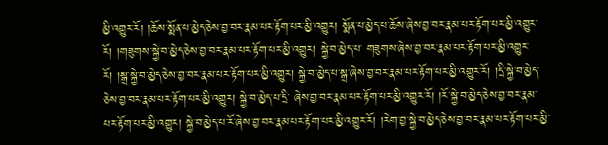མྱི་འགྱུར་རོ། །ཆོས་སྨོན་པ་མྱེད་ཅེས་བྱ་བར་རྣམ་པར་རྟོག་པར་མྱི་འགྱུར། སྨོན་པ་མྱེད་པ་ཆོས་ཞེས་བྱ་བར་རྣམ་པར་རྟོག་པར་མྱི་འགྱུར་རོ། །གཟུགས་སྐྱེ་བ་མྱེད་ཅེས་བྱ་བར་རྣམ་པར་རྟོག་པར་མྱི་འགྱུར། སྐྱེ་བ་མྱེད་པ་ གཟུགས་ཞེས་བྱ་བར་རྣམ་པར་རྟོག་པར་མྱི་འགྱུར་རོ། །སྒྲ་སྐྱེ་བ་མྱེད་ཅེས་བྱ་བར་རྣམ་པར་རྟོག་པར་མྱི་འགྱུར། སྐྱེ་བ་མྱེད་པ་སྒྲ་ཞེས་བྱ་བར་རྣམ་པར་རྟོག་པར་མྱི་འགྱུར་རོ། །དྲི་སྐྱེ་བ་མྱེད་ཅེས་བྱ་བར་རྣམ་པར་རྟོག་པར་མྱི་འགྱུར། སྐྱེ་བ་མྱེད་པ་དྲི་ ཞེས་བྱ་བར་རྣམ་པར་རྟོག་པར་མྱི་འགྱུར་རོ། །རོ་སྐྱེ་བ་མྱེད་ཅེས་བྱ་བར་རྣམ་པར་རྟོག་པར་མྱི་འགྱུར། སྐྱེ་བ་མྱེད་པ་རོ་ཞེས་བྱ་བར་རྣམ་པར་རྟོག་པར་མྱི་འགྱུར་རོ། །རེག་བྱ་སྐྱེ་བ་མྱེད་ཅེས་བྱ་བར་རྣམ་པར་རྟོག་པར་མྱི་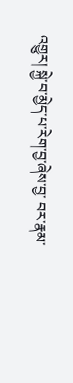འགྱུར། སྐྱེ་བ་མྱེད་པ་རེག་བྱ་ཞེས་བྱ་ བར་རྣམ་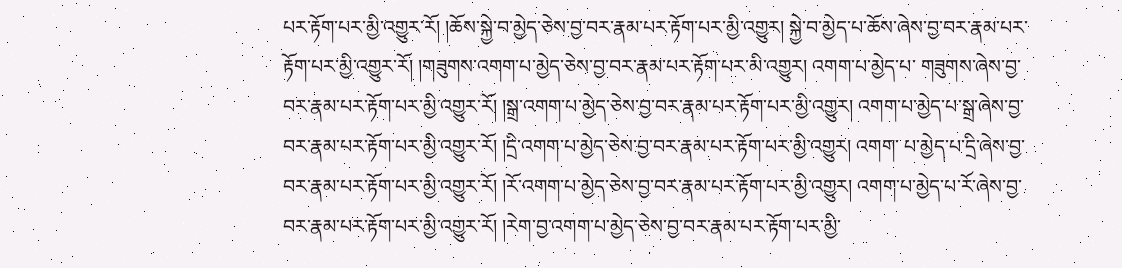པར་རྟོག་པར་མྱི་འགྱུར་རོ། །ཆོས་སྐྱེ་བ་མྱེད་ཅེས་བྱ་བར་རྣམ་པར་རྟོག་པར་མྱི་འགྱུར། སྐྱེ་བ་མྱེད་པ་ཆོས་ཞེས་བྱ་བར་རྣམ་པར་རྟོག་པར་མྱི་འགྱུར་རོ། །གཟུགས་འགག་པ་མྱེད་ཅེས་བྱ་བར་རྣམ་པར་རྟོག་པར་མི་འགྱུར། འགག་པ་མྱེད་པ་ གཟུགས་ཞེས་བྱ་བར་རྣམ་པར་རྟོག་པར་མྱི་འགྱུར་རོ། །སྒྲ་འགག་པ་མྱེད་ཅེས་བྱ་བར་རྣམ་པར་རྟོག་པར་མྱི་འགྱུར། འགག་པ་མྱེད་པ་སྒྲ་ཞེས་བྱ་བར་རྣམ་པར་རྟོག་པར་མྱི་འགྱུར་རོ། །དྲི་འགག་པ་མྱེད་ཅེས་བྱ་བར་རྣམ་པར་རྟོག་པར་མྱི་འགྱུར། འགག་ པ་མྱེད་པ་དྲི་ཞེས་བྱ་བར་རྣམ་པར་རྟོག་པར་མྱི་འགྱུར་རོ། །རོ་འགག་པ་མྱེད་ཅེས་བྱ་བར་རྣམ་པར་རྟོག་པར་མྱི་འགྱུར། འགག་པ་མྱེད་པ་རོ་ཞེས་བྱ་བར་རྣམ་པར་རྟོག་པར་མྱི་འགྱུར་རོ། །རེག་བྱ་འགག་པ་མྱེད་ཅེས་བྱ་བར་རྣམ་པར་རྟོག་པར་མྱི་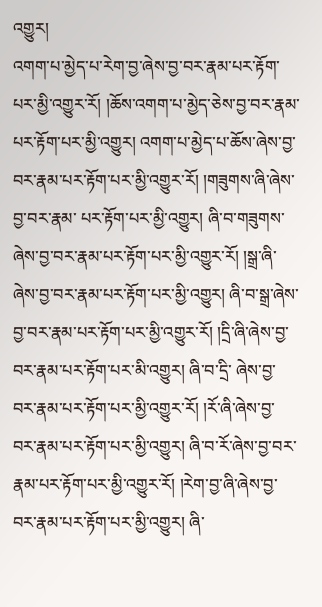འགྱུར།
འགག་པ་མྱེད་པ་རེག་བྱ་ཞེས་བྱ་བར་རྣམ་པར་རྟོག་པར་མྱི་འགྱུར་རོ། །ཆོས་འགག་པ་མྱེད་ཅེས་བྱ་བར་རྣམ་པར་རྟོག་པར་མྱི་འགྱུར། འགག་པ་མྱེད་པ་ཆོས་ཞེས་བྱ་བར་རྣམ་པར་རྟོག་པར་མྱི་འགྱུར་རོ། །གཟུགས་ཞི་ཞེས་བྱ་བར་རྣམ་ པར་རྟོག་པར་མྱི་འགྱུར། ཞི་བ་གཟུགས་ཞེས་བྱ་བར་རྣམ་པར་རྟོག་པར་མྱི་འགྱུར་རོ། །སྒྲ་ཞི་ཞེས་བྱ་བར་རྣམ་པར་རྟོག་པར་མྱི་འགྱུར། ཞི་བ་སྒྲ་ཞེས་བྱ་བར་རྣམ་པར་རྟོག་པར་མྱི་འགྱུར་རོ། །དྲི་ཞི་ཞེས་བྱ་བར་རྣམ་པར་རྟོག་པར་མི་འགྱུར། ཞི་བ་དྲི་ ཞེས་བྱ་བར་རྣམ་པར་རྟོག་པར་མྱི་འགྱུར་རོ། །རོ་ཞི་ཞེས་བྱ་བར་རྣམ་པར་རྟོག་པར་མྱི་འགྱུར། ཞི་བ་རོ་ཞེས་བྱ་བར་རྣམ་པར་རྟོག་པར་མྱི་འགྱུར་རོ། །རེག་བྱ་ཞི་ཞེས་བྱ་བར་རྣམ་པར་རྟོག་པར་མྱི་འགྱུར། ཞི་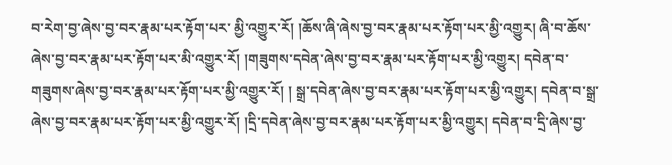བ་རེག་བྱ་ཞེས་བྱ་བར་རྣམ་པར་རྟོག་པར་ མྱི་འགྱུར་རོ། །ཆོས་ཞི་ཞེས་བྱ་བར་རྣམ་པར་རྟོག་པར་མྱི་འགྱུར། ཞི་བ་ཆོས་ཞེས་བྱ་བར་རྣམ་པར་རྟོག་པར་མི་འགྱུར་རོ། །གཟུགས་དབེན་ཞེས་བྱ་བར་རྣམ་པར་རྟོག་པར་མྱི་འགྱུར། དབེན་བ་གཟུགས་ཞེས་བྱ་བར་རྣམ་པར་རྟོག་པར་མྱི་འགྱུར་རོ། ། སྒྲ་དབེན་ཞེས་བྱ་བར་རྣམ་པར་རྟོག་པར་མྱི་འགྱུར། དབེན་བ་སྒྲ་ཞེས་བྱ་བར་རྣམ་པར་རྟོག་པར་མྱི་འགྱུར་རོ། །དྲི་དབེན་ཞེས་བྱ་བར་རྣམ་པར་རྟོག་པར་མྱི་འགྱུར། དབེན་བ་དྲི་ཞེས་བྱ་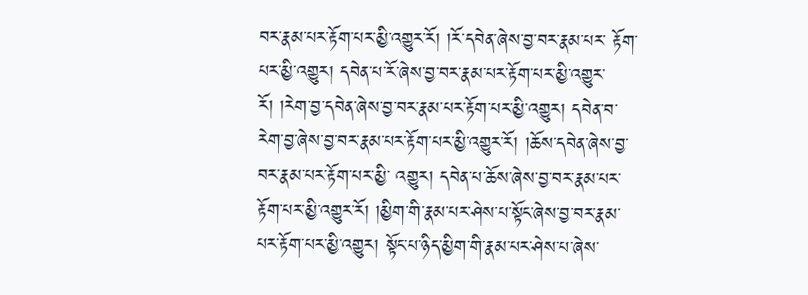བར་རྣམ་པར་རྟོག་པར་མྱི་འགྱུར་རོ། །རོ་དབེན་ཞེས་བྱ་བར་རྣམ་པར་ རྟོག་པར་མྱི་འགྱུར། དབེན་པ་རོ་ཞེས་བྱ་བར་རྣམ་པར་རྟོག་པར་མྱི་འགྱུར་རོ། །རེག་བྱ་དབེན་ཞེས་བྱ་བར་རྣམ་པར་རྟོག་པར་མྱི་འགྱུར། དབེན་བ་རེག་བྱ་ཞེས་བྱ་བར་རྣམ་པར་རྟོག་པར་མྱི་འགྱུར་རོ། །ཆོས་དབེན་ཞེས་བྱ་བར་རྣམ་པར་རྟོག་པར་མྱི་ འགྱུར། དབེན་པ་ཆོས་ཞེས་བྱ་བར་རྣམ་པར་རྟོག་པར་མྱི་འགྱུར་རོ། །མྱིག་གི་རྣམ་པར་ཤེས་པ་སྟོང་ཞེས་བྱ་བར་རྣམ་པར་རྟོག་པར་མྱི་འགྱུར། སྟོང་པ་ཉིད་མྱིག་གི་རྣམ་པར་ཤེས་པ་ཞེས་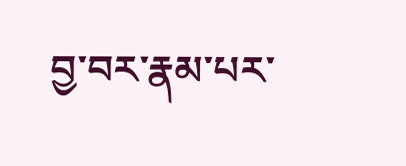བྱ་བར་རྣམ་པར་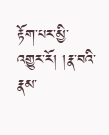རྟོག་པར་མྱི་འགྱུར་རོ། །རྣ་བའི་རྣམ་